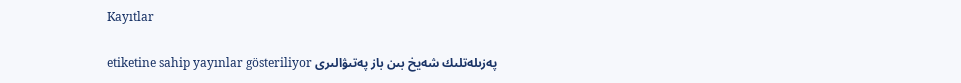Kayıtlar

پەزىلەتلىك شەيخ بىن باز پەتىۋالىرى etiketine sahip yayınlar gösteriliyor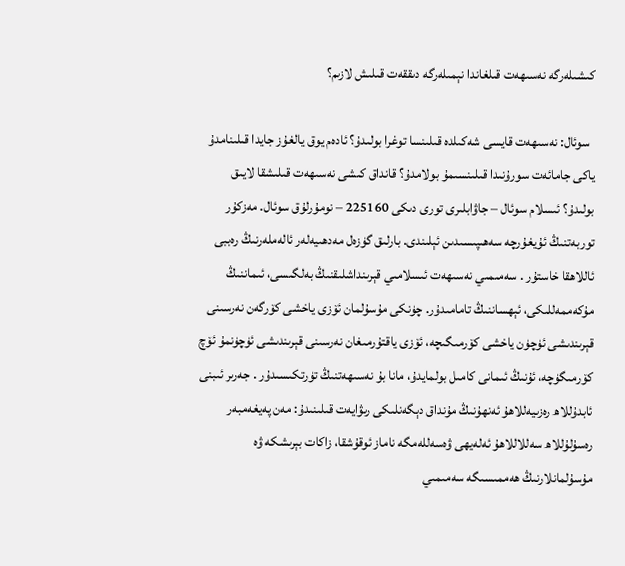كىشىلەرگە نەسىھەت قىلغاندا نېمىلەرگە دىققەت قىلىش لازىم؟

  سوئال: نەسىھەت قايسى شەكىلدە قىلىنسا توغرا بولىدۇ؟ ئادەم يوق يالغۇز جايدا قىلىنامدۇ ياكى جامائەت سورۇنىدا قىلىنسىمۇ بولامدۇ؟ قانداق كىشى نەسىھەت قىلىشقا لايىق بولىدۇ؟ ئىسلام سوئال – جاۋابلىرى تورى دىكى 225160 – نومۇرلۇق سوئال. مەزكۇر توربەتنىڭ ئۇيغۇرچە سەھىپىسىدىن ئېلىندى. بارلىق گۈزەل مەدھىيەلەر ئالەملەرنىڭ رەببى ئاللاھقا خاستۇر . سەمىمىي نەسىھەت ئىسلامىي قېرىنداشلىقنىڭ بەلگىسى، ئىماننىڭ مۇكەممەللىكى، ئېھساننىڭ تامامىدۇر. چۈنكى مۇسۇلمان ئۆزى ياخشى كۆرگەن نەرسىنى قېرىندىشى ئۈچۈن ياخشى كۆرمىگىچە، ئۆزى ياقتۇرمىغان نەرسىنى قېرىندىشى ئۈچۈنمۇ ئۆچ كۆرمىگۈچە، ئۇنىڭ ئىمانى كامىل بولمايدۇ، مانا بۇ نەسىھەتنىڭ تۈرتكىسىدۇر . جەرىر ئىبنى ئابدۇللاھ رەزىيەللاھۇ ئەنھۇنىڭ مۇنداق دېگەنلىكى رىۋايەت قىلىنىدۇ: مەن پەيغەمبەر رەسۇلۇللاھ سەللاللاھۇ ئەلەيھى ۋەسەللەمگە ناماز ئوقۇشقا، زاكات بېرىشكە ۋە مۇسۇلمانلارنىڭ ھەممىسىگە سەمىمىي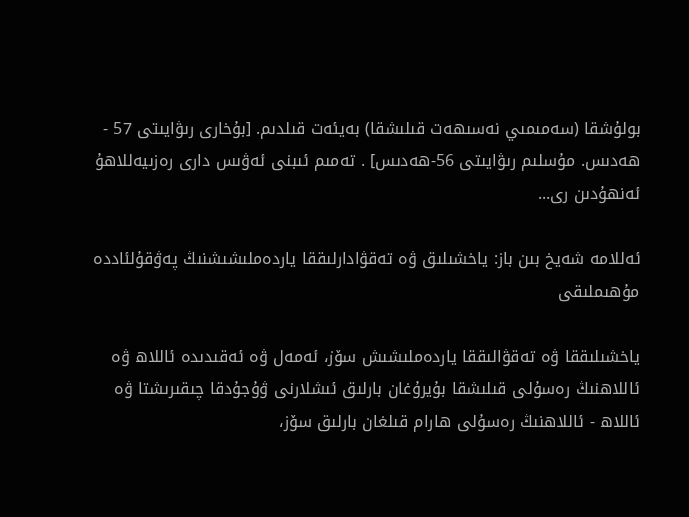بولۇشقا (سەمىمىي نەسىھەت قىلىشقا) بەيئەت قىلدىم. [بۇخارى رىۋايىتى 57 - ھەدىس. مۇسلىم رىۋايىتى 56-ھەدىس] . تەمىم ئىبنى ئەۋىس دارى رەزىيەللاھۇ ئەنھۇدىن رى...

ئەللامە شەيخ بىن باز: ياخشىلىق ۋە تەقۋادارلىققا ياردەملىشىشنىڭ پەۋقۇلئاددە مۇھىملىقى

ياخشىلىققا ۋە تەقۋالىققا ياردەملىشىش سۆز، ئەمەل ۋە ئەقىدىدە ئاللاھ ۋە ئاللاھنىڭ رەسۇلى قىلىشقا بۇيرۇغان بارلىق ئىشلارنى ۋۇجۇدقا چىقىرىشتا ۋە ئاللاھ - ئاللاھنىڭ رەسۇلى ھارام قىلغان بارلىق سۆز،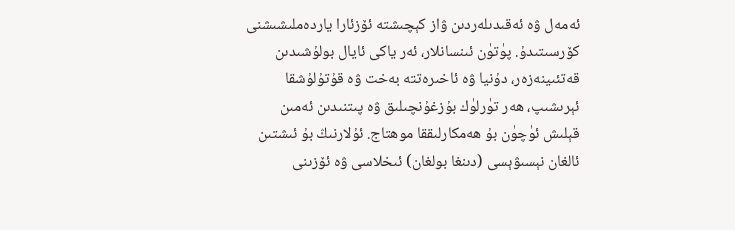ئەمەل ۋە ئەقىدىلەردىن ۋاز كېچىشتە ئۆزئارا ياردەملىشىشنى كۆرسىتىدۇ. پۈتۈن ئىنسانلار، ئەر ياكى ئايال بولۇشىدىن قەتئىينەزەر، دۇنيا ۋە ئاخىرەتتە بەخت ۋە قۇتۇلۇشقا ئېرىشىپ، ھەر تۈرلۈك بۇزغۇنچىلىق ۋە پىتنىدىن ئەمىن قېلىش ئۈچۈن بۇ ھەمكارلىققا موھتاج. ئۇلارنىڭ بۇ ئىشتىن ئالغان نېسىۋېسى (دىنغا بولغان) ئىخلاسى ۋە ئۆزىنى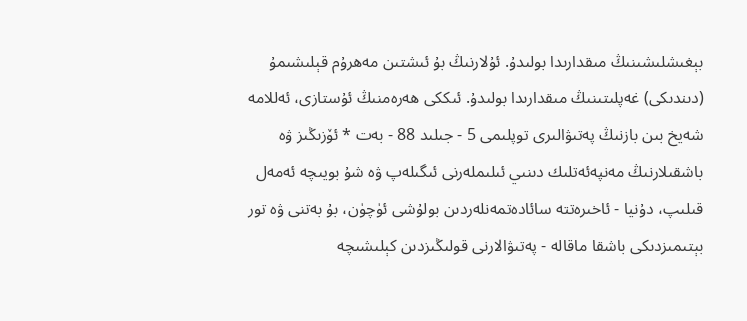بېغىشلىشىنىڭ مىقدارىدا بولىدۇ. ئۇلارنىڭ بۇ ئىشتىن مەھرۇم قېلىشىمۇ (دىندىكى) غەپلىتىنىڭ مىقدارىدا بولىدۇ. ئىككى ھەرەمنىڭ ئۇستازى، ئەللامە شەيخ بىن بازنىڭ پەتىۋالىرى توپلىمى 5 - جىلىد 88 - بەت * ئۆزىڭىز ۋە باشقىلارنىڭ مەنپەئەتلىك دىنىي ئىلىملەرنى ئىگىلەپ ۋە شۇ بويىچە ئەمەل قىلىپ، دۇنيا - ئاخىرەتتە سائادەتمەنلەردىن بولۇشى ئۈچۈن، بۇ بەتنى ۋە تور بېتىمىزدىكى باشقا ماقالە - پەتىۋالارنى قولىڭىزدىن كېلىشىچە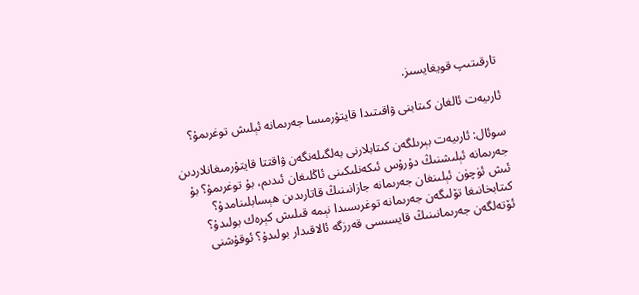تارقىتىپ قويغايسىز.

ئارىيەت ئالغان كىتابنى ۋاقىتىدا قايتۇرمىسا جەرىمانە ئېلىش توغرىمۇ؟

سوئال: ئارىيەت بېرىلگەن كىتابلارنى بەلگىلەنگەن ۋاقتتا قايتۇرمىغانلاردىن جەرىمانە ئېلىشنىڭ دۇرۇس ئىكەنلىكىنى ئاڭلىغان ئىدىم، بۇ توغرىمۇ؟ بۇ ئىش ئۈچۈن ئېلىنغان جەرىمانە جازانىنىڭ قاتارىدىن ھېسابلىنامدۇ؟ كىتابخانىغا تۆلىگەن جەرىمانە توغرىسىدا نېمە قىلىش كېرەك بولىدۇ؟ ئۆتەلگەن جەرىمانىنىڭ قايسىسى قەرزگە ئالاقىدار بولىدۇ؟ ئوقۇشنى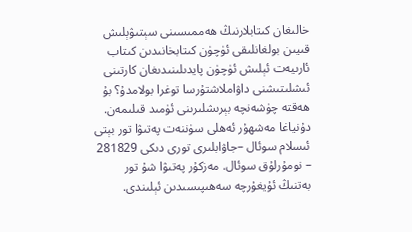خالىغان كىتابلارنىڭ ھەممىسىنى سېتىۋېلىش قىيىن بولغانلىقى ئۈچۈن كىتابخانىدىن كىتاب ئارىيەت ئېلىش ئۈچۈن پايدىلىنىدىغان كارتىنى ئىشلىتىشنى داۋاملاشتۇرسا توغرا بولامدۇ؟ بۇ ھەقتە چۈشەنچە بېرىشلىرىنى ئۈمىد قىلىمەن. دۇنياغا مەشھۇر ئەھلى سۈننەت پەتىۋا تور بېتى ئىسلام سوئال –جاۋابلىرى تورى دىكى 281829 – نومۇرلۇق سوئال. مەزكۇر پەتىۋا شۇ تور بەتنىڭ ئۇيغۇرچە سەھىپىسىدىن ئېلىندى.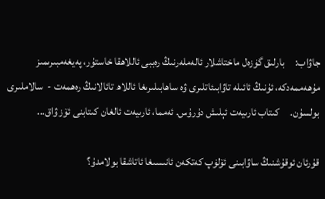جاۋاب:     بارلىق گۈزەل ماختاشلار ئالەملەرنىڭ رەببى ئاللاھقا خاستۇر، پەيغەمبىرىمىز مۇھەممەدكە، ئۇنىڭ ئائىلە تاۋابىئاتلىرى ۋە ساھابىلىرىغا ئاللاھ تائالانىڭ رەھمەت -  سالاملىرى بولسۇن.     كىتاب ئارىيەت ئېلىش دۇرۇس. ئەمما، ئارىيەت ئالغان كىتابنى ئۆز ۋاق...

قۇرئان ئوقۇشنىڭ ساۋابىنى ئۆلۈپ كەتكەن ئانىسىغا ئاتاشقا بولامدۇ؟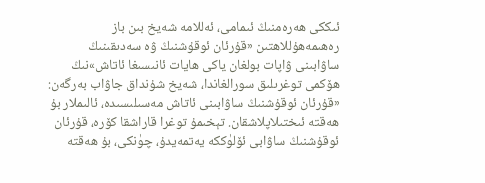ئىككى ھەرەمنىڭ ئىمامى، ئەللامە شەيخ بىن باز رەھىمەھۇللاھتىن «قۇرئان ئوقۇشنىڭ ۋە سەدىقىنىڭ ساۋابىنى ۋاپات بولغان ياكى ھايات ئانىسىغا ئاتاش»نىڭ ھۆكمى توغرىلىق سورالغاندا، شەيخ شۇنداق جاۋاب بەرگەن: «قۇرئان ئوقۇشنىڭ ساۋابىنى ئاتاش مەسىلىسىدە، ئالىملار بۇ ھەقتە ئىختىلاپلاشقان. تېخىمۇ توغرا قاراشقا كۆرە، قۇرئان ئوقۇشنىڭ ساۋابى ئۆلۈككە يەتمەيدۇ، چۈنكى، بۇ ھەقتە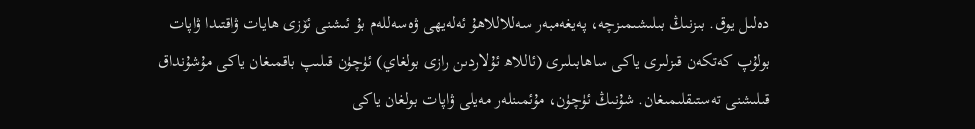دەلىل يوق. بىزنىڭ بىلىشىمىزچە، پەيغەمبەر سەللاللاھۇ ئەلەيھى ۋەسەللەم بۇ ئىشنى ئۆزى ھايات ۋاقتىدا ۋاپات بولۇپ كەتكەن قىزلىرى ياكى ساھابىلىرى (ئاللاھ ئۇلاردىن رازى بولغاي) ئۈچۈن قىلىپ باقمىغان ياكى مۇشۇنداق قىلىشنى تەستىقلىمىغان. شۇنىڭ ئۈچۈن، مۇئمىنلەر مەيلى ۋاپات بولغان ياكى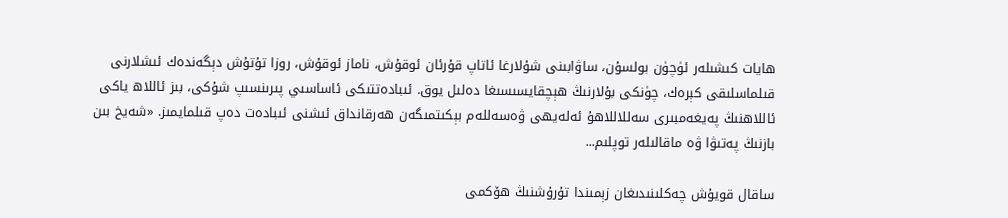ھايات كىشىلەر ئۈچۈن بولسۇن، ساۋابىنى شۇلارغا ئاتاپ قۇرئان ئوقۇش، ناماز ئوقۇش، روزا تۇتۇش دېگەندەك ئىشلارنى قىلماسلىقى كېرەك، چۈنكى بۇلارنىڭ ھېچقايسىسىغا دەلىل يوق. ئىبادەتتىكى ئاساسىي پىرىنسىپ شۇكى، بىز ئاللاھ ياكى ئاللاھنىڭ پەيغەمبىرى سەللاللاھۇ ئەلەيھى ۋەسەللەم بېكىتمىگەن ھەرقانداق ئىشنى ئىبادەت دەپ قىلمايمىز. «شەيخ بىن بازنىڭ پەتىۋا ۋە ماقالىلەر توپلىم...

ساقال قويۇش چەكلىنىدىغان زېمىندا تۇرۇشنىڭ ھۆكمى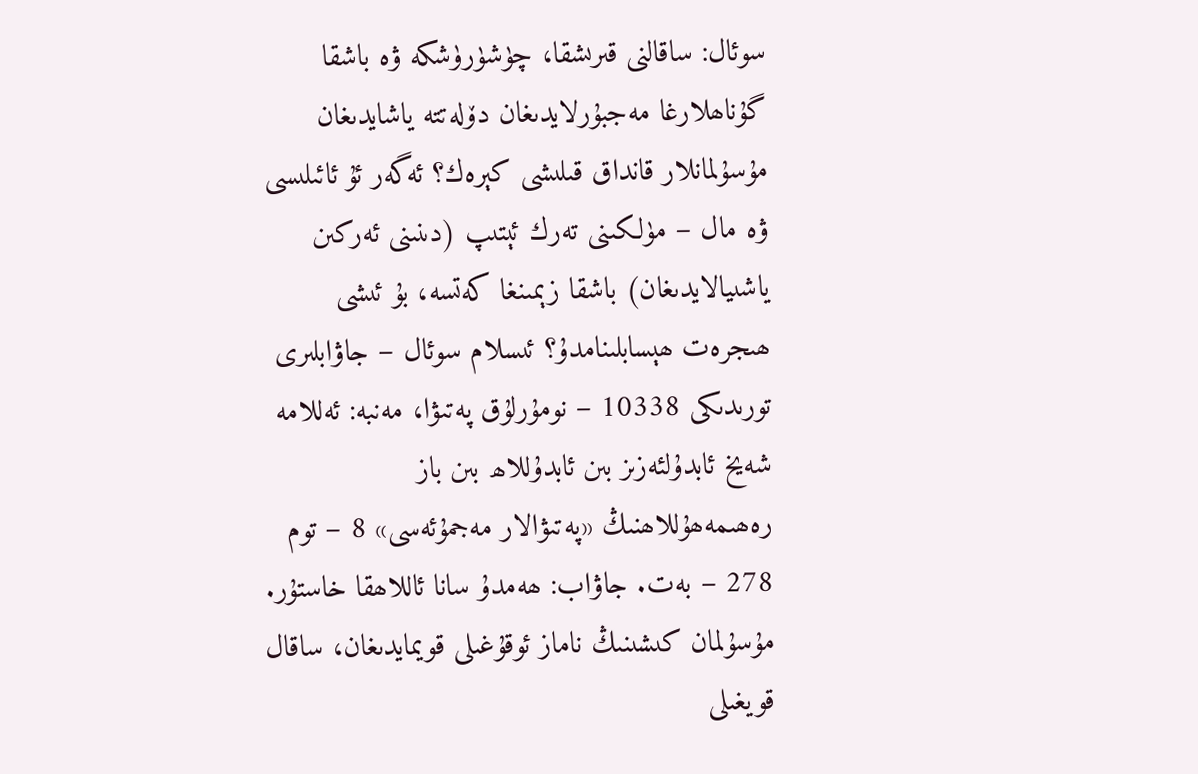سوئال: ساقالنى قىرىشقا، چۈشۈرۈشكە ۋە باشقا گۇناھلارغا مەجبۇرلايدىغان دۆلەتتە ياشايدىغان مۇسۇلمانلار قانداق قىلىشى كېرەك؟ ئەگەر ئۇ ئائىلىسى ۋە مال – مۈلكىنى تەرك ئېتىپ (دىنىنى ئەركىن ياشىيالايدىغان) باشقا زېمىنغا كەتسە، بۇ ئىشى ھىجرەت ھېسابلىنامدۇ؟ ئىسلام سوئال – جاۋابلىرى تورىدىكى 10338 – نومۇرلۇق پەتىۋا، مەنبە: ئەللامە شەيخ ئابدۇلئەزىز بىن ئابدۇللاھ بىن باز رەھىمەھۇللاھنىڭ «پەتىۋالار مەجمۇئەسى» 8 – توم 278 – بەت. جاۋاب: ھەمدۇ سانا ئاللاھقا خاستۇر. مۇسۇلمان كىشىنىڭ ناماز ئوقۇغىلى قويمايدىغان، ساقال قويغىلى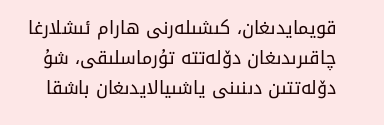قويمايدىغان، كىشىلەرنى ھارام ئىشلارغا چاقىرىدىغان دۆلەتتە تۇرماسلىقى، شۇ دۆلەتتىن دىنىنى ياشىيالايدىغان باشقا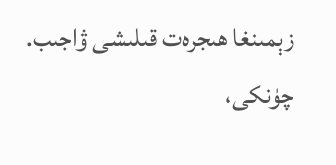زېمىنغا ھىجرەت قىلىشى ۋاجىب. چۈنكى،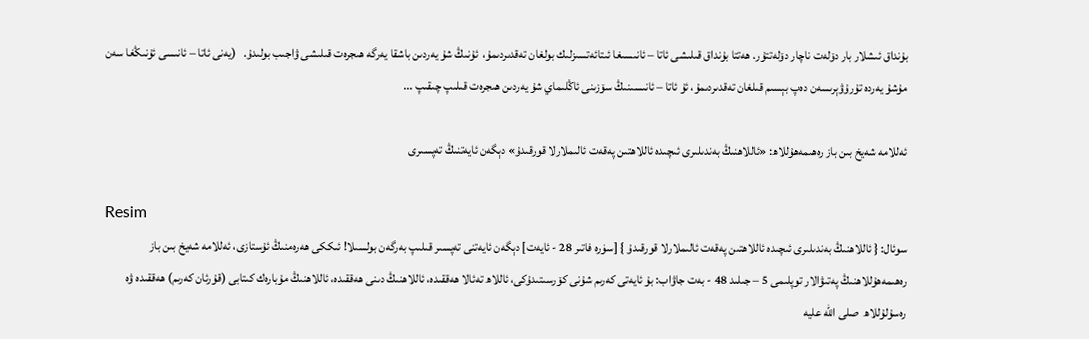بۇنداق ئىشلار بار دۆلەت ناچار دۆلەتتۇر. ھەتتا بۇنداق قىلىشى ئاتا – ئانىسىغا ئىتائەتسىزلىك بولغان تەقدىردىمۇ،  ئۇنىڭ شۇ يەردىن باشقا يەرگە ھىجرەت قىلىشى ۋاجىب بولىدۇ.   (يەنى ئاتا – ئانىسى ئۇنىڭغا سەن مۇشۇ يەردە تۇرۇۋېرىسەن دەپ بېسىم قىلغان تەقدىردىمۇ، ئۇ ئاتا – ئانىسىنىڭ سۆزىنى ئاڭلىماي شۇ يەردىن ھىجرەت قىلىپ چىقىپ ...

ئەللامە شەيخ بىن باز رەھىمەھۇللاھ: «ئاللاھنىڭ بەندىلىرى ئىچىدە ئاللاھتىن پەقەت ئالىملارلا قورقىدۇ» دېگەن ئايەتنىڭ تەپسىرى

Resim
سوئال: { ئاللاھنىڭ بەندىلىرى ئىچىدە ئاللاھتىن پەقەت ئالىملارلا قورقىدۇ } [سۈرە فاتىر 28 - ئايەت] دېگەن ئايەتنى تەپسىر قىلىپ بەرگەن بولسىلا! ئىككى ھەرەمنىڭ ئۇستازى، ئەللامە شەيخ بىن باز رەھىمەھۇللاھنىڭ پەتىۋالار توپلىمى 5 – جىلىد 48 - بەت جاۋاب: بۇ ئايەتى كەرىم شۇنى كۆرسىتىدۇكى، ئاللاھ تەئالا ھەققىدە، ئاللاھنىڭ دىنى ھەققىدە، ئاللاھنىڭ مۇبارەك كىتابى (قۇرئان كەرىم) ھەققىدە ۋە رەسۇلۇللاھ  صلى الله عليه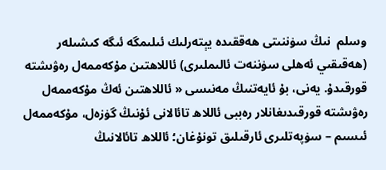وسلم  نىڭ سۈننىتى ھەققىدە يېتەرلىك ئىلىمگە ئىگە كىشىلەر (ھەقىقىي ئەھلى سۈننەت ئالىملىرى) ئاللاھتىن مۇكەممەل رەۋىشتە قورقىدۇ. يەنى، بۇ ئايەتنىڭ مەنىسى « ئاللاھتىن ئەڭ مۇكەممەل رەۋىشتە قورقىدىغانلار رەببى ئاللاھ تائالانى ئۇنىڭ گۈزەل، مۇكەممەل ئىسىم – سۈپەتلىرى ئارقىلىق تونۇغان؛ ئاللاھ تائالانىڭ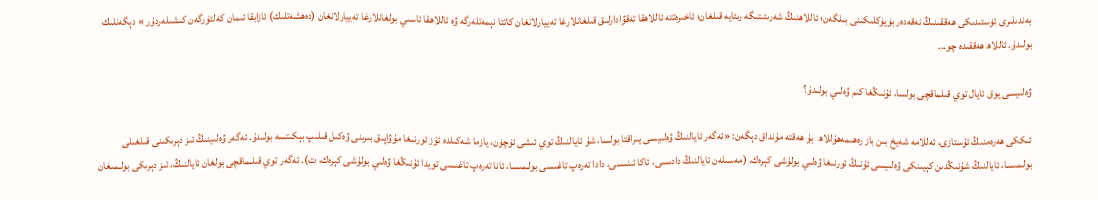بەندىلىرى ئۈستىدىكى ھەققىنىڭ نەقەدەر بۈيۈكلىكىنى بىلگەن؛ ئاللاھنىڭ شەرىئىتىگە رىئايە قىلغان؛ ئاخىرەتتە ئاللاھقا تەقۋادارلىق قىلغانلارغا تەييارلانغان كاتتا نېمەتلەرگە ۋە ئاللاھقا ئاسىي بولغانلارغا تەييارلانغان (دەھشەتلىك) ئازابقا ئىمان كەلتۈرگەن كىشىلەردۇر » دېگەنلىك بولىدۇ. ئاللاھ ھەققىدە چو...

ۋەلىيسى يوق ئايال توي قىلماقچى بولسا، ئۇنىڭغا كىم ۋەلىي بولىدۇ؟

ئىككى ھەرەمنىڭ ئۇستازى، ئەللامە شەيخ بىن باز رەھىمەھۇللاھ  بۇ ھەقتە مۇنداق دېگەن: «ئەگەر ئايالنىڭ ۋەلىيسى يىراقتا بولسا، شۇ ئايالنىڭ توي ئىشى ئۈچۈن، يازما شەكىلدە ئۆز ئورنىغا مۇۋاپىق بىرىنى ۋەكىل قىلىپ بېكىتسە بولىدۇ. ئەگەر ۋەلىينىڭ ئىز دېرىكىنى قىلغىلى بولـمىسا، ئايالنىڭ شۇنىڭدىن كېيىنكى ۋەلىيسى ئۇنىڭ ئورنىغا ۋەلىي بولۇشى كېرەك. (مەسىلەن ئايالنىڭ دادىسى، ئاكا ئىنىسى، دادا تەرەپ تاغىسى بولـمىسا، ئانا تەرەپ تاغىسى تويدا ئۇنىڭغا ۋەلىي بولۇشى كېرەك، ت). ئەگەر توي قىلـماقچى بولغان ئايالنىڭ، ئىز دېرىكى بولـمىغان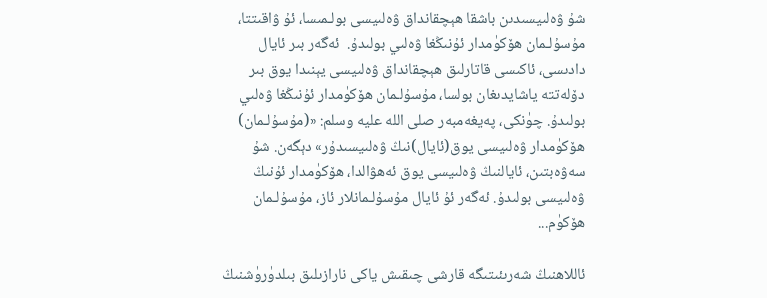شۇ ۋەلىيسىدىن باشقا ھېچقانداق ۋەلىيسى بولـمىسا، ئۇ ۋاقىتتا، مۇسۇلـمان ھۆكۈمدار ئۇنىڭغا ۋەلىي بولىدۇ.  ئەگەر بىر ئايال دادىسى، ئاكىسى قاتارلىق ھېچقانداق ۋەلىيسى يېنىدا يوق بىر دۆلەتتە ياشايدىغان بولسا، مۇسۇلـمان ھۆكۈمدار ئۇنىڭغا ۋەلىي بولىدۇ. چۈنكى، پەيغەمبەر صلى الله عليه وسلم: «(مۇسۇلـمان) ھۆكۈمدار ۋەلىيسى يوق(ئايال)نىڭ ۋەلىيسىدۇر» دېگەن. شۇ سەۋەبتىن، ئايالنىڭ ۋەلىيسى يوق ئەھۋالدا، ھۆكۈمدار ئۇنىڭ ۋەلىيسى بولىدۇ. ئەگەر ئۇ ئايال مۇسۇلـمانلار ئاز، مۇسۇلـمان ھۆكۈم...

ئاللاھنىڭ شەرىئىتىگە قارشى چىقىش ياكى نارازىلىق بىلدۈرۈشنىڭ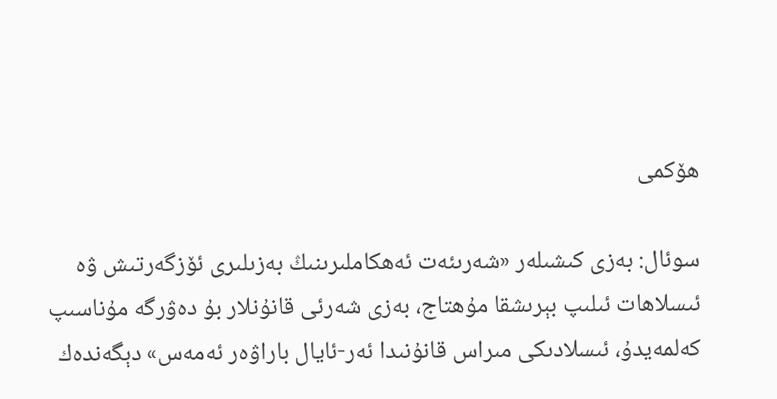ھۆكمى

سوئال: بەزى كىشىلەر «شەرىئەت ئەھكاملىرىنىڭ بەزىلىرى ئۆزگەرتىش ۋە ئىسلاھات ئىلىپ بېرىشقا مۇھتاج، بەزى شەرئى قانۇنلار بۇ دەۋرگە مۇناسىپ كەلمەيدۇ، ئىسلادىكى مىراس قانۇنىدا ئەر-ئايال باراۋەر ئەمەس» دېگەندەك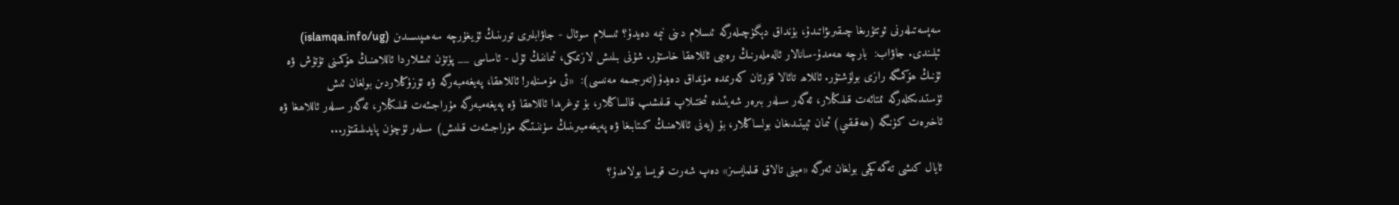سەپسەتىلەرنى ئوتتۇرىغا چىقىرىۋاتىدۇ، بۇنداق دېگۈچىلەرگە ئىسلام دىنى نېمە دەيدۇ؟ ئىسلام سوئال - جاۋابلىرى تورىنىڭ ئۇيغۇرچە سەھىپىسىدىن (islamqa.info/ug) ئېلىندى. جاۋاب:  بارچە ھەمدۇ-سانالار ئالەملەرنىڭ رەببى ئاللاھقا خاستۇر. شۇنى بىلىش لازىمكى، ئىماننىڭ ئۇل - ئاساسى __ پۈتۈن ئىشلاردا ئاللاھنىڭ ھۆكمىنى تۇتۇش ۋە ئۇنىڭ ھۆكمىگە رازى بولۇشتۇر. ئاللاھ تائالا قۇرئان كەرىمدە مۇنداق دەيدۇ(تەرجىمە مەنىسى):  «ئى مۆمىنلەر! ئاللاھقا، پەيغەمبەرگە ۋە ئۆزۈڭلاردىن بولغان ئىش ئۈستىدىكىلەرگە ئىتائەت قىلىڭلار، ئەگەر سىلەر بىرەر شەيئىدە ئىختىلاپ قىلىشىپ قالساڭلار، بۇ توغرىدا ئاللاھقا ۋە پەيغەمبەرگە مۇراجىئەت قىلىڭلار، ئەگەر سىلەر ئاللاھغا ۋە ئاخىرەت كۈنىگە (ھەقىقىي) ئىمان ئېيتىدىغان بولساڭلار، بۇ (يەنى ئاللاھنىڭ كىتابىغا ۋە پەيغەمبىرىنىڭ سۈننىتىگە مۇراجىئەت قىلىش) سىلەر ئۈچۈن پايدىلىقتۇر...

ئايال كىشى تەگمەكچى بولغان ئەرگە «مېنى تالاق قىلمايسىز» دەپ شەرت قويسا بولامدۇ؟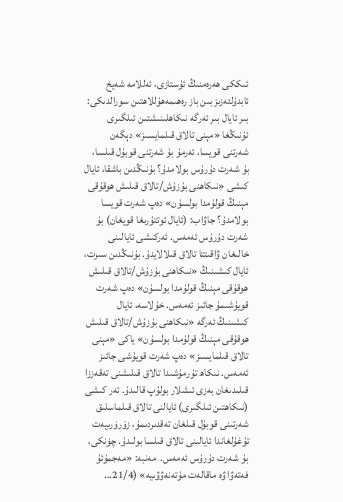ئىككى ھەرەمنىڭ ئۇستازى، ئەللامە شەيخ ئابدۇلئەزىز بىن باز رەھىمەھۇللاھتىن سورالدىكى: بىر ئايال بىر ئەرگە نىكاھلىنىشتىن ئىلگىرى ئۇنىڭغا «مېنى تالاق قىلمايسىز» دېگەن شەرتنى قويسا، ئەرمۇ بۇ شەرتنى قوبۇل قىلسا، بۇ شەرت دۇرۇس بولامدۇ؟ بۇنىڭدىن باشقا، ئايال كىشى «نىكاھنى بۇزۇش/تالاق قىلىش ھوقۇقى مېنىڭ قولۇمدا بولسۇن» دەپ شەرت قويسا بولامدۇ؟ جاۋاب: (ئايال ئوتتۇرىغا قويغان) بۇ شەرت دۇرۇس ئەمەس. ئەركىشى ئايالىنى خالىغان ۋاقىتتا تالاق قىلالايدۇ. بۇنىڭدىن سىرت، ئايال كىشىنىڭ «نىكاھنى بۇزۇش/تالاق قىلىش ھوقۇقى مېنىڭ قولۇمدا بولسۇن» دەپ شەرت قويۇشىمۇ جائىز ئەمەس. خۇلاسە، ئايال كىشىنىڭ ئەرگە «نىكاھنى بۇزۇش/تالاق قىلىش ھوقۇقى مېنىڭ قولۇمدا بولسۇن» ياكى «مېنى تالاق قىلمايسىز» دەپ شەرت قويۇشى جائىز ئەمەس. نىكاھ تۇرمۇشىدا تالاق قىلىشنى تەقەززا قىلىدىغان بەزى ئىشلار بولۇپ قالىدۇ. ئەر كىشى (نىكاھتىن ئىلگىرى) ئايالنى تالاق قىلماسلىق شەرتىنى قوبۇل قىلغان تەقدىردىمۇ، زۆرۈرىيەت تۇغۇلغاندا ئايالىنى تالاق قىلسا بولىدۇ. چۈنكى، بۇ شەرت دۇرۇس ئەمەس.  مەنبە: «مەجمۇئۇ فەتەۋا ۋە ماقالەت مۇتەنەۋۋىيە» (21/4...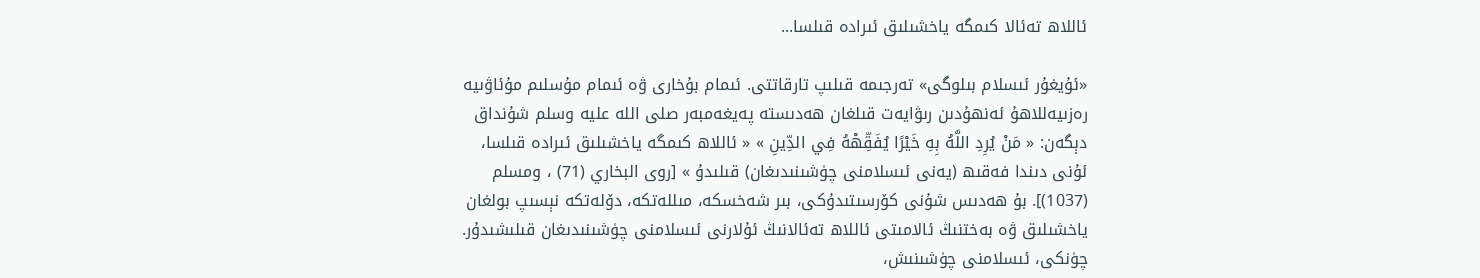ئاللاھ تەئالا كىمگە ياخشىلىق ئىرادە قىلسا...

«ئۇيغۇر ئىسلام بىلوگى» تەرجىمە قىلىپ تارقاتتى. ئىمام بۇخارى ۋە ئىمام مۇسلىم مۇئاۋىيە رەزىيەللاھۇ ئەنھۇدىن رىۋايەت قىلغان ھەدىستە پەيغەمبەر صلى الله عليه وسلم شۇنداق دېگەن: « مَنْ يُرِدِ اللَّهُ بِهِ خَيْرًا يُفَقِّهْهُ فِي الدِّينِ » « ئاللاھ كىمگە ياخشىلىق ئىرادە قىلسا، ئۇنى دىندا فەقىھ (يەنى ئىسلامنى چۈشىنىدىغان) قىلىدۇ » [روى البخاري (71) ، ومسلم (1037)]. بۇ ھەدىس شۇنى كۆرسىتىدۇكى، بىر شەخسكە، مىللەتكە، دۆلەتكە نېسىپ بولغان ياخشىلىق ۋە بەختنىڭ ئالامىتى ئاللاھ تەئالانىڭ ئۇلارنى ئىسلامنى چۈشىنىدىغان قىلىشىدۇر. چۈنكى، ئىسلامنى چۈشىنىش،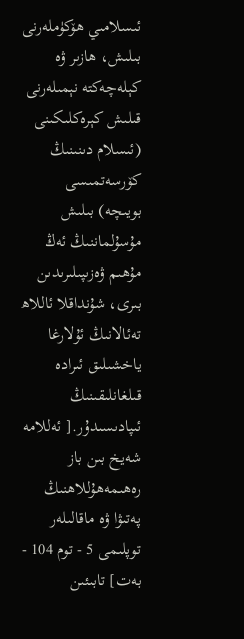ئىسلامىي ھۆكۈملەرنى بىلىش، ھازىر ۋە كېلەچەكتە نېمىلەرنى قىلىش كېرەكلىكىنى (ئىسلام دىنىنىڭ كۆرسەتمىسى بويىچە) بىلىش مۇسۇلماننىڭ ئەڭ مۇھىم ۋەزىپىلىرىدىن بىرى، شۇنداقلا ئاللاھ تەئالانىڭ ئۇلارغا ياخشىلىق ئىرادە قىلغانلىقىنىڭ ئىپادىسىدۇر.[ ئەللامە شەيخ بىن باز رەھىمەھۇللاھنىڭ پەتىۋا ۋە ماقالىلەر توپلىمى 5 - توم 104 - بەت] تابىئىن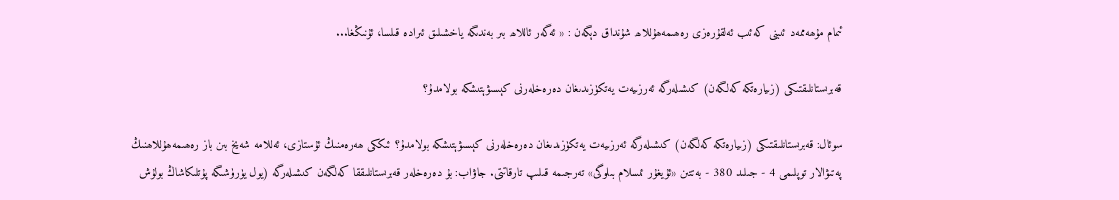ئىمام مۇھەممەد ئىبنى كەئىب ئەلقۇرەزى رەھىمەھۇللاھ شۇنداق دېگەن : « ئەگەر ئاللاھ بىر بەندىگە ياخشىلىق ئىرادە قىلسا، ئۇنىڭغا...

قەبرىستانلىقتىكى (زىيارەتكە كەلگەن) كىشىلەرگە ئەرزىيەت يەتكۈزىدىغان دەرەخلەرنى كېسىۋېتىشكە بولامدۇ؟

سوئال: قەبرىستانلىقتىكى (زىيارەتكە كەلگەن) كىشىلەرگە ئەرزىيەت يەتكۈزىدىغان دەرەخلەرنى كېسىۋېتىشكە بولامدۇ؟ ئىككى ھەرەمنىڭ ئۇستازى، ئەللامە شەيخ بىن باز رەھىمەھۇللاھنىڭ پەتىۋالار توپلىمى 4 - جىلىد 380 - بەتتىن «ئۇيغۇر ئىسلام بىلوگى» تەرجىمە قىلىپ تارقاتتى. جاۋاب: بۇ دەرەخلەر قەبرىستانلىققا كەلگەن كىشىلەرگە (يول يۈرۈشىگە پۇتلىكاشاڭ بولۇش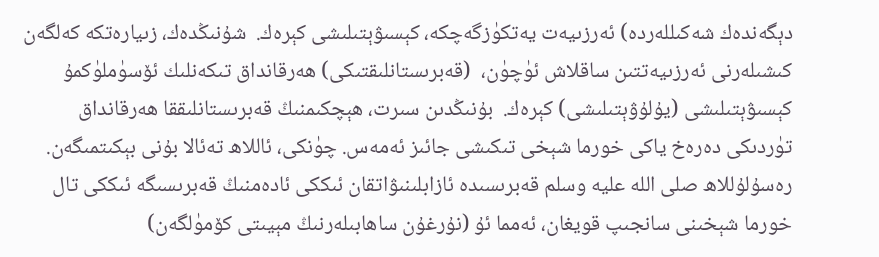دېگەندەك شەكىللەردە) ئەرزىيەت يەتكۈزگەچكە، كېسىۋېتىلىشى كېرەك.  شۇنىڭدەك، زىيارەتكە كەلگەن كىشىلەرنى ئەرزىيەتتىن ساقلاش ئۈچۈن،  (قەبرىستانلىقتىكى) ھەرقانداق تىكەنلىك ئۆسۈملۈكمۇ كېسىۋېتىلىشى (يۇلۇۋېتىلىشى) كېرەك.  بۇنىڭدىن سىرت، ھېچكىمنىڭ قەبرىستانلىققا ھەرقانداق تۈردىكى دەرەخ ياكى خورما شېخى تىكىشى جائىز ئەمەس. چۈنكى، ئاللاھ تەئالا بۇنى بېكىتمىگەن. رەسۇلۇللاھ صلى الله عليه وسلم قەبرىسىدە ئازابلىنىۋاتقان ئىككى ئادەمنىڭ قەبرىسىگە ئىككى تال خورما شېخىنى سانجىپ قويغان، ئەمما ئۇ (نۇرغۇن ساھابىلەرنىڭ مېيىتى كۆمۈلگەن)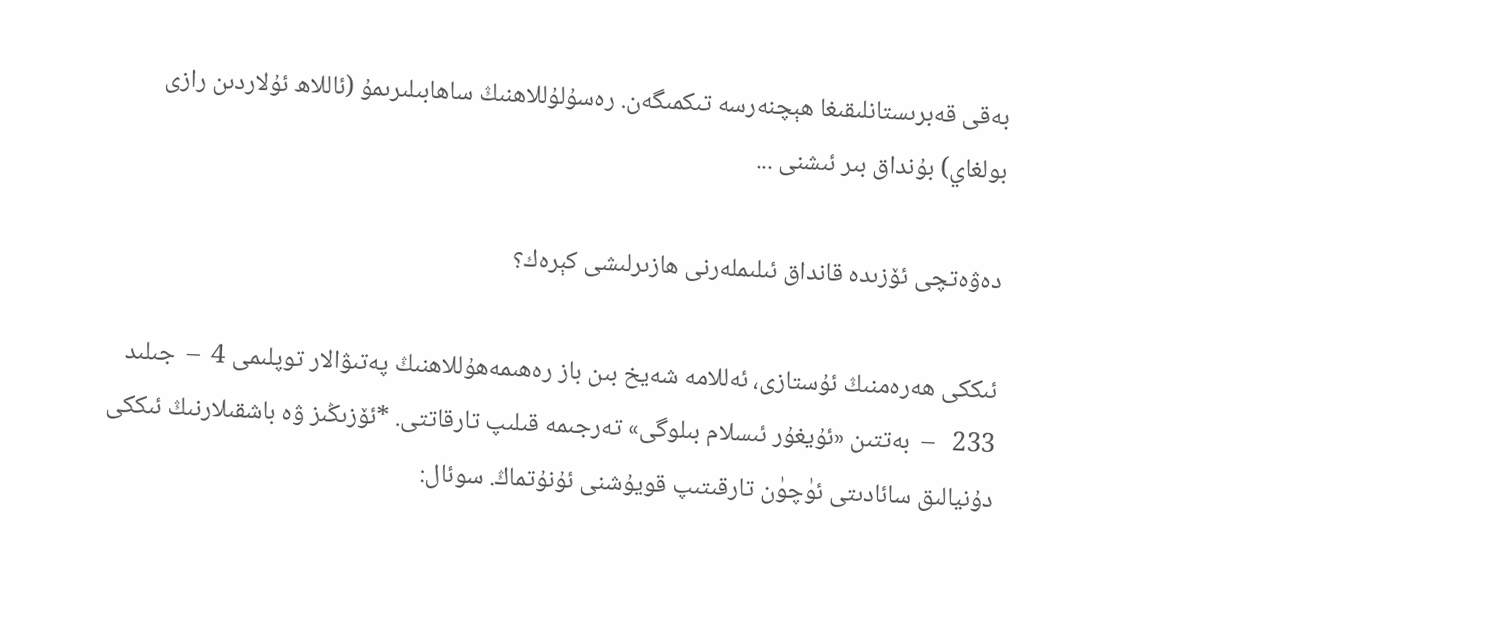بەقى قەبرىستانلىقىغا ھېچنەرسە تىكمىگەن. رەسۇلۇللاھنىڭ ساھابىلىرىمۇ (ئاللاھ ئۇلاردىن رازى بولغاي) بۇنداق بىر ئىشنى ...

دەۋەتچى ئۆزىدە قانداق ئىلىملەرنى ھازىرلىشى كېرەك؟

ئىككى ھەرەمنىڭ ئۇستازى، ئەللامە شەيخ بىن باز رەھىمەھۇللاھنىڭ پەتىۋالار توپلىمى 4  –  جىلىد  233   –  بەتتىن «ئۇيغۇر ئىسلام بىلوگى» تەرجىمە قىلىپ تارقاتتى. *ئۆزىڭىز ۋە باشقىلارنىڭ ئىككى دۇنيالىق سائادىتى ئۈچۈن تارقىتىپ قويۇشنى ئۇنۇتماڭ. سوئال: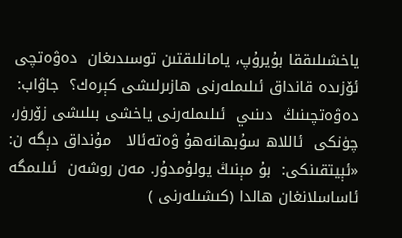ياخشىلىققا بۇيرۇپ، يامانلىقتىن توسىدىغان  دەۋەتچى  ئۆزىدە قانداق ئىلىملەرنى ھازىرلىشى كېرەك؟  جاۋاب: دەۋەتچىنىڭ  دىنىي  ئىلىملەرنى ياخشى بىلىشى زۆرۈر،   چۈنكى  ئاللاھ سۇبھانەھۇ ۋەتەئالا   مۇنداق دېگە ن: «ئېيتقىنكى:  بۇ مېنىڭ يولۇمدۇر. مەن روشەن  ئىلىمگە  ئاساسلانغان ھالدا (كىشىلەرنى )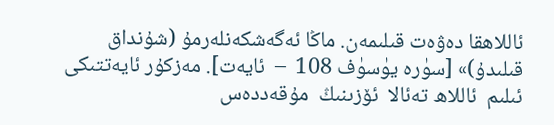ئاللاھقا دەۋەت قىلىمەن. ماڭا ئەگەشكەنلەرمۇ (شۇنداق قىلىدۇ)» [سۈرە يۈسۈف 108  –  ئايەت]. مەزكۇر ئايەتتىكى  ئىلىم  ئاللاھ تەئالا  ئۆزىنىڭ  مۇقەددەس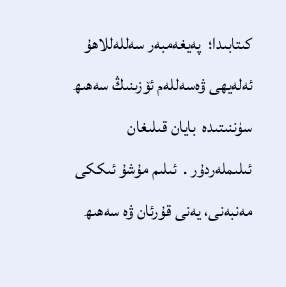كىتابىدا؛  پەيغەمبەر سەللەللاھۇ ئەلەيھى ۋەسەللەم ئۆزىنىڭ سەھىھ سۈننىتىدە  بايان قىلىغان ئىلىملەردۇر .  ئىلىم مۇشۇ ئىككى مەنبەنى، يەنى قۇرئان ۋە سەھىھ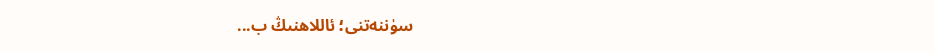سۈننەتنى؛ ئاللاھنىڭ ب...